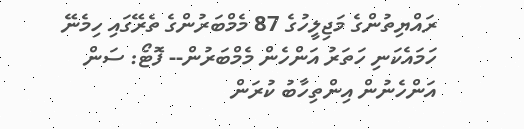ރައްޔިތުންގެ މަޖިލީހުގެ 87 މެމްބަރުންގެ ތެރޭގައި ހިމެނޭ ހަމައެކަނި ހަތަރު އަންހެން މެމްބަރުން-- ފޮޓޯ: ސަން
އަންހެނުން އިންތިހާބު ކުރަން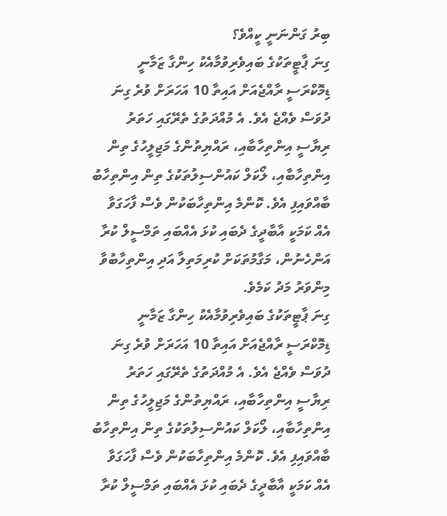ބިރު ގަންނަނީ ކީއްވެ؟
ގިނަ ޕާޓީތަކުގެ ބައިވެރިވުމާއެކު ހިންގާ ޒަމާނީ ޑިމޮކްރަސީ ރާއްޖެއަށް އައިތާ 10 އަހަރަށް ވުރެ ގިނަ ދުވަސް ވެއްޖެ އެވެ. އެ މުއްދަތުގެ ތެރޭގައި ހަތަރު ރިޔާސީ އިންތިހާބާއި، ރައްޔިތުންގެ މަޖިލީހުގެ ތިން އިންތިހާބާއި، ލޯކަލް ކައުންސިލުތަކުގެ ތިން އިންތިހާބު ބާއްވައިފި އެވެ. ކޮންމެ އިންތިހާބަކުން ވެސް ފާހަގަވާ އެއް ކަމަކީ އާބާދީގެ ދެބައި ކުޅަ އެއްބައި ތަމްސީލް ކުރާ އަންހެނުން، މަގާމުތަކަށް ކުރިމަތިލާ އަދި އިންތިހާބުވާ މިންވަރު މަދު ކަމެވެ.
ގިނަ ޕާޓީތަކުގެ ބައިވެރިވުމާއެކު ހިންގާ ޒަމާނީ ޑިމޮކްރަސީ ރާއްޖެއަށް އައިތާ 10 އަހަރަށް ވުރެ ގިނަ ދުވަސް ވެއްޖެ އެވެ. އެ މުއްދަތުގެ ތެރޭގައި ހަތަރު ރިޔާސީ އިންތިހާބާއި، ރައްޔިތުންގެ މަޖިލީހުގެ ތިން އިންތިހާބާއި، ލޯކަލް ކައުންސިލުތަކުގެ ތިން އިންތިހާބު ބާއްވައިފި އެވެ. ކޮންމެ އިންތިހާބަކުން ވެސް ފާހަގަވާ އެއް ކަމަކީ އާބާދީގެ ދެބައި ކުޅަ އެއްބައި ތަމްސީލް ކުރާ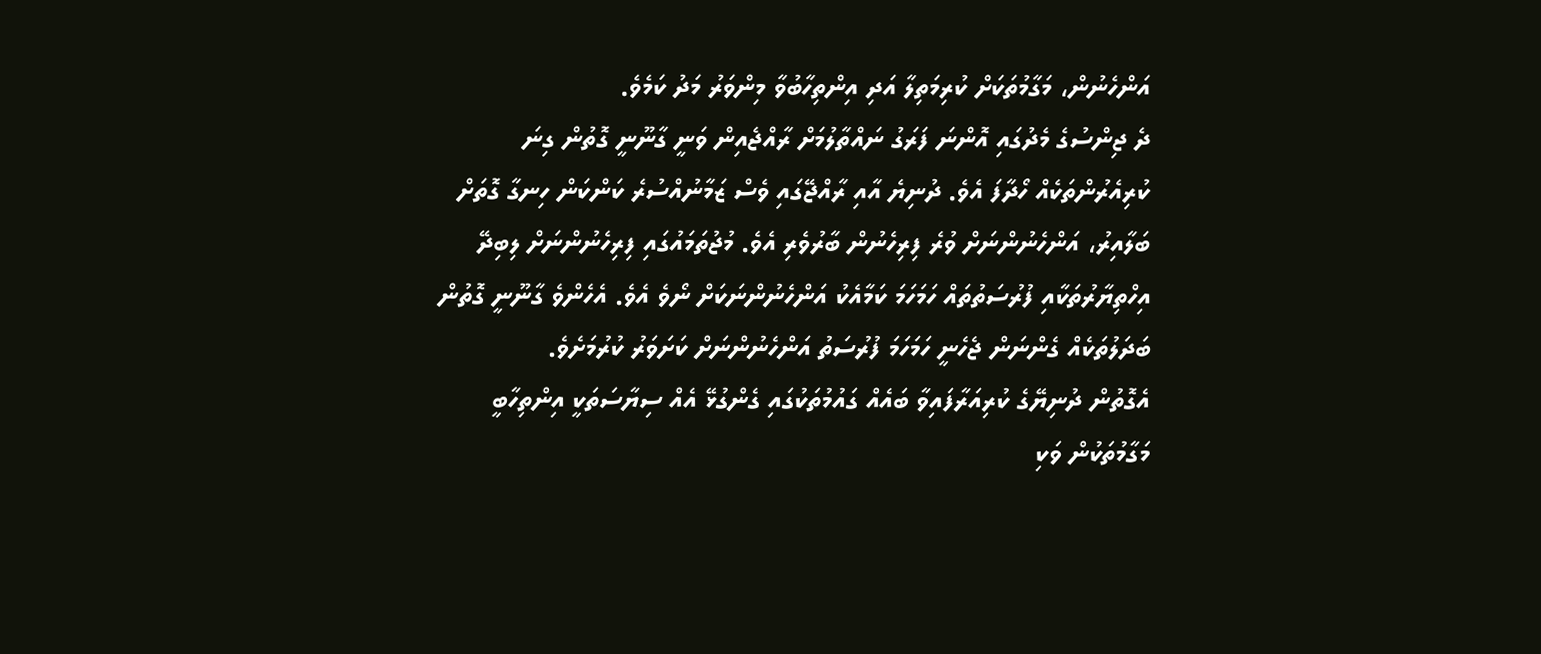އަންހެނުން، މަގާމުތަކަށް ކުރިމަތިލާ އަދި އިންތިހާބުވާ މިންވަރު މަދު ކަމެވެ.
ދެ ޖިންސުގެ މެދުގައި އޮންނަ ފަރަގު ނައްތާލުމަށް ރާއްޖެއިން ވަނީ ގާނޫނީ ގޮތުން ގިނަ ކުރިއެރުންތަކެއް ހޯދާފަ އެވެ. ދުނިޔެ އާއި ރާއްޖޭގައި ވެސް ޒަމާނުއްސުރެ ކަންކަން ހިނގާ ގޮތަށް ބަލާއިރު، އަންހެނުންނަށް ވުރެ ފިރިހެނުން ބާރުވެރި އެވެ. މުޖުތަމައުގައި ފިރިހެނުންނަށް ލިބިދޭ އިހްތިޔާރުތަކާއި ފުރުސަތުތައް ހަމަހަމަ ކަމާއެކު އަންހެނުންނަކަށް ނޯވެ އެވެ. އެހެންވެ ގާނޫނީ ގޮތުން ބަދަލުތަކެއް ގެންނަން ޖެހެނީ ހަމަހަމަ ފުރުސަތު އަންހެނުންނަށް ކަށަވަރު ކުރުމަށެވެ.
އެގޮތުން ދުނިޔޭގެ ކުރިއަރާފައިވާ ބައެއް ގައުމުތަކުގައި ގެންގުޅޭ އެއް ސިޔާސަތަކީ އިންތިހާބީ މަގާމުތަކުން ވަކި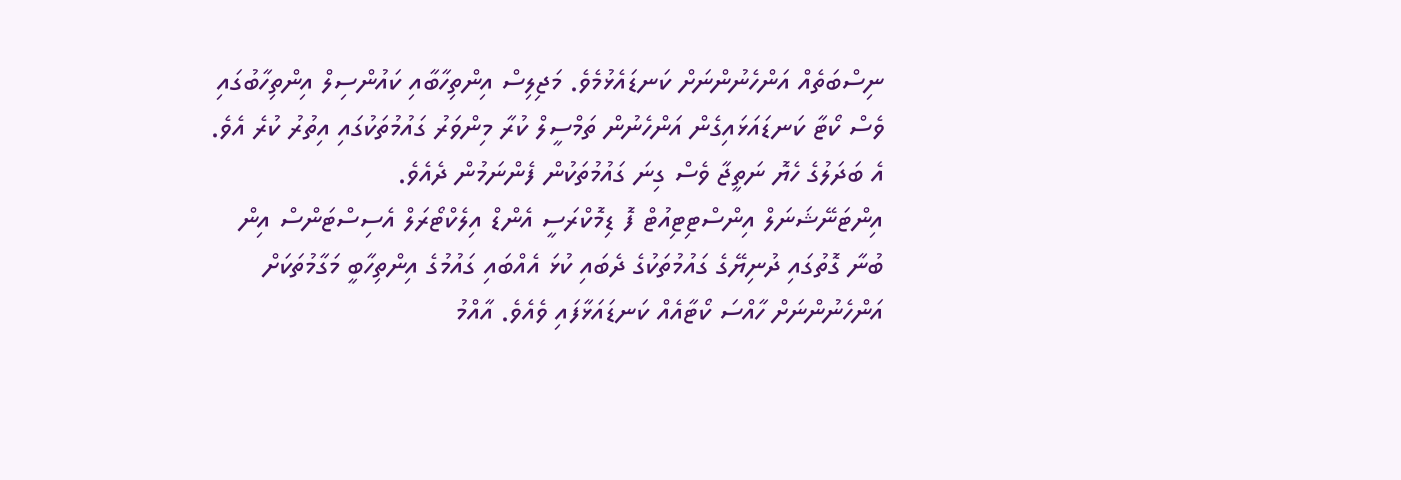ނިސްބަތެއް އަންހެނުންނަށް ކަނޑައެޅުމެވެ. މަޖިލިސް އިންތިހާބާއި ކައުންސިލް އިންތިހާބުގައި ވެސް ކޯޓާ ކަނޑައަޅައިގެން އަންހެނުން ތަމްސީލް ކުރާ މިންވަރު ގައުމުތަކުގައި އިތުރު ކުރެ އެވެ. އެ ބަދަލުގެ ހެޔޮ ނަތީޖާ ވެސް ގިނަ ގައުމުތަކުން ފެންނަމުން ދެއެވެ.
އިންޓަނޭޝަނަލް އިންސްޓިޓިއުޓް ފޮ ޑިމޮކްރަސީ އެންޑް އިލެކްޓޯރަލް އެސިސްޓަންސް އިން ބުނާ ގޮތުގައި ދުނިޔޭގެ ގައުމުތަކުގެ ދެބައި ކުޅަ އެއްބައި ގައުމުގެ އިންތިހާބީ މަގާމުތަކަށް އަންހެނުންނަށް ހާއްސަ ކޯޓާއެއް ކަނޑައަޅާފައި ވެއެވެ. އާއްމު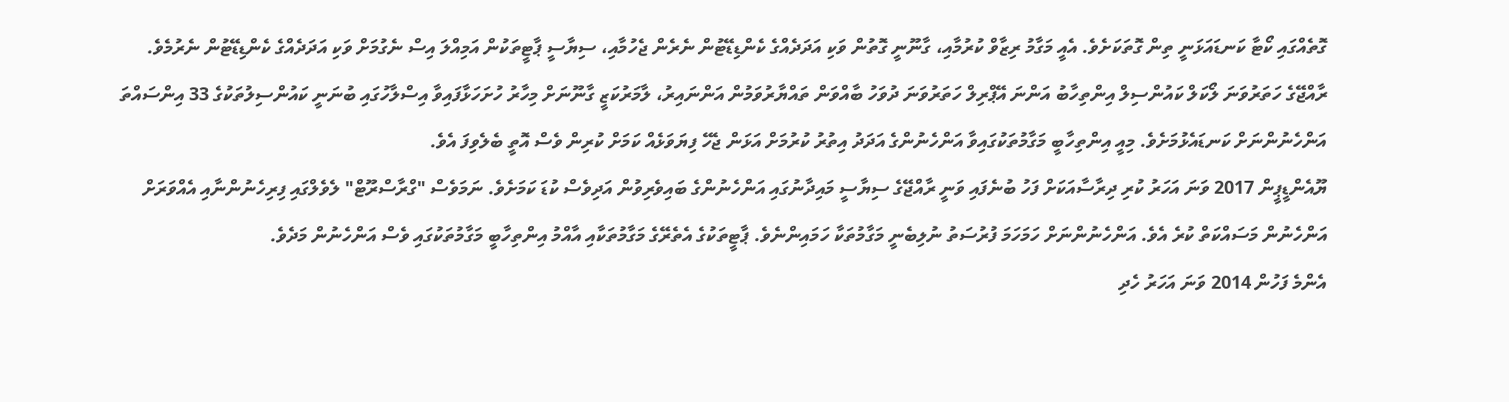ގޮތެއްގައި ކޯޓާ ކަނޑައަޅަނީ ތިން ގޮތަކަށެވެ. އެއީ މަގާމު ރިޒާވް ކުރުމާއި، ގާނޫނީ ގޮތުން ވަކި އަދަދެއްގެ ކެންޑިޑޭޓުން ނެރެން ޖެހުމާއި، ސިޔާސީ ޕާޓީތަކުން އަމިއްލަ އިސް ނެގުމަށް ވަކި އަދަދެއްގެ ކެންޑިޑޭޓުން ނެރުމެވެ.
ރާއްޖޭގެ ހަތަރުވަނަ ލޯކަލް ކައުންސިލް އިންތިހާބު އަންނަ އޭޕްރިލް ހަތަރުވަނަ ދުވަހު ބާއްވަން ތައްޔާރުވަމުން އަންނައިރު، ލާމަރުކަޒީ ގާނޫނަށް މިހާރު ހުށަހަޅާފައިވާ އިސްލާހުގައި ބުނަނީ ކައުންސިލުތަކުގެ 33 އިންސައްތަ އަންހެނުންނަށް ކަނޑައެޅުމަށެވެ. މިއީ އިންތިހާބީ މަގާމުތަކުގައިވާ އަންހެނުންގެ އަދަދު އިތުރު ކުރުމަށް އަޅަން ޖެހޭ ފިޔަވަޅެއް ކަމަށް ކުރިން ވެސް އޮތީ ބެލެވިފަ އެވެ.
ޔޫއެންޑީޕީން 2017 ވަނަ އަހަރު ކުރި ދިރާސާއަކަށް ފަހު ބުނެފައި ވަނީ ރާއްޖޭގެ ސިޔާސީ މައިދާނުގައި އަންހެނުންގެ ބައިވެރިވުން އަދިވެސް ކުޑަ ކަމަށެވެ. ނަމަވެސް "ގްރާސްރޫޓް" ލެވެލްގައި ފިރިހެނުންނާއި އެއްވަރަށް އަންހެނުން މަސައްކަތް ކުރެ އެވެ. އަންހެނުންނަށް ހަމަހަމަ ފުރުސަތު ނުލިބެނީ މަގާމުތަކާ ހަމައިންނެވެ. ޕާޓީތަކުގެ އެތެރޭގެ މަގާމުތަކާއި އާއްމު އިންތިހާބީ މަގާމުތަކުގައި ވެސް އަންހެނުން މަދެވެ.
އެންމެ ފަހުން 2014 ވަނަ އަހަރު ހެދި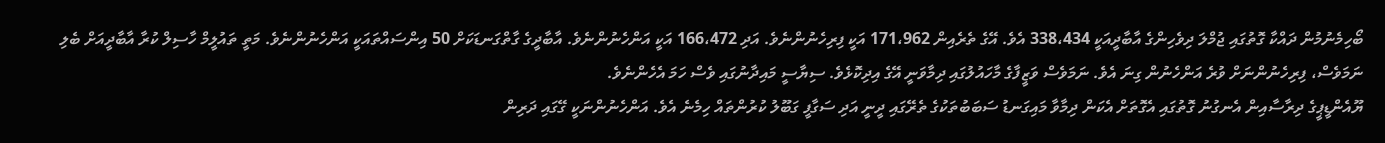ބޯހިމެނުމުން ދައްކާ ގޮތުގައި ޖުމްލަ ދިވެހިންގެ އާބާދީއަކީ 338،434 އެވެ. އޭގެ ތެރެއިން 171،962 އަކީ ފިރިހެނުންނެވެ. އަދި 166،472 އަކީ އަންހެނުންނެވެ. އާބާދީގެ ގާތްގަނޑަކަށް 50 އިންސައްތައަކީ އަންހެނުންނެވެ. މަތީ ތައުލީމް ހާސިލް ކުރާ އާބާދީއަށް ބެލި ނަމަވެސް، ފިރިހެނުންނަށް ވުރެ އަންހެނުން ގިނަ އެވެ. ނަމަވެސް ވަޒީފާގެ މާހައުލުގައި ދިމާވަނީ އޭގެ އިދިކޮޅެވެ. ސިޔާސީ މައިދާނުގައި ވެސް ހަމަ އެހެންނެވެ.
ޔޫއެންޑީޕީގެ ދިރާސާއިން އެނގުނު ގޮތުގައި އެގޮތަށް އެކަން ދިމާވާ މައިގަނޑު ސަބަބުތަކުގެ ތެރޭގައި ދީނީ އަދި ސަގާފީ ގަބޫލު ކުރުންތައް ހިމެނެ އެވެ. އަންހެނުންނަކީ ގޭގައި ދަރިން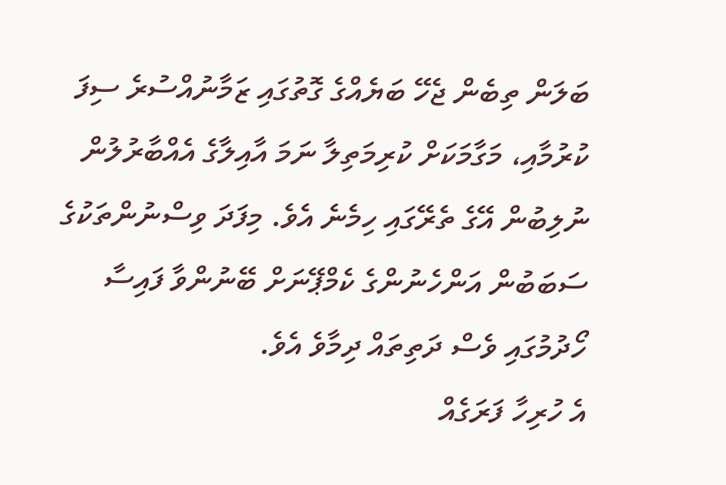ބަލަން ތިބެން ޖެހޭ ބަޔެއްގެ ގޮތުގައި ޒަމާނުއްސުރެ ސިފަ ކުރުމާއި، މަގާމަކަށް ކުރިމަތިލާ ނަމަ އާއިލާގެ އެއްބާރުލުން ނުލިބުން އޭގެ ތެރޭގައި ހިމެނެ އެވެ. މިފަދަ ވިސްނުންތަކުގެ ސަބަބުން އަންހެނުންގެ ކެމްޕޭނަށް ބޭނުންވާ ފައިސާ ހޯދުމުގައި ވެސް ދަތިތައް ދިމާވެ އެވެ.
އެ ހުރިހާ ފަރަގެއް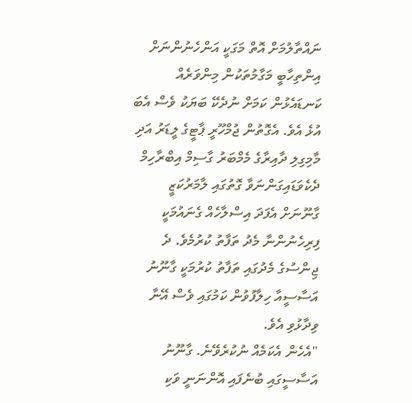ނައްތާލުމަށް އޮތް މަގަކީ އަންހެނުންނަށް އިންތިހާބީ މަގާމުތަކުން މިންވަރެއް ކަނޑައެޅުން ކަމަށް ނުދެކޭ ބަޔަކު ވެސް އެބަ އުޅެ އެވެ. އެގޮތުން ޖުމްހޫރީ ޕާޓީގެ ލީޑަރު އަދި މާމިގިލި ދާއިރާގެ މެމްބަރު ގާސިމް އިބްރާހިމް ދެކެވަޑައިގަންނަވާ ގޮތުގައި ލާމަރުކަޒީ ގާނޫނަށް އެފަދަ އިސްލާހެއް ގެނައުމަކީ ފިރިހެނުންނާ މެދު ތަފާތު ކުރުމެވެ. ދެ ޖިންސުގެ މެދުގައި ތަފާތު ކުރުމަކީ ގާނޫނު އަސާސީއާ ހިލާފުވުން ކަމުގައި ވެސް އޭނާ ވިދާޅުވި އެވެ.
"އެހެން އެކަމެއް ނުކުރެވޭނެ. ގާނޫނު އަސާސީގައި ބުނެފައި އޮންނަނީ ވަކި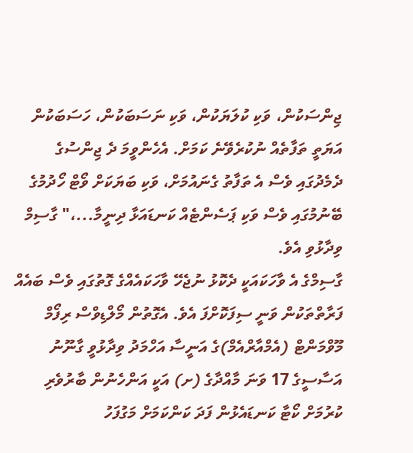ޖިންސަކުން، ވަކި ކުލަޔަކުން، ވަކި ނަސަބަކުން، ހަސަބަކުން އަޔަތީ ތަފާތެއް ނުކުރެވޭނެ ކަމަށް. އެހެންވީމަ ދެ ޖިންސުގެ ދެމެދުގައި ވެސް އެ ތަފާތު ގެނައުމަށް، ވަކި ބަޔަކަށް ވޯޓް ހޯދުމުގެ ބޭނުމުގައި ވެސް ވަކި ޕަސެންޓެއް ކަނޑައަޅާ ދިނީމާ...،" ގާސިމް ވިދާޅުވި އެވެ.
ގާސިމްގެ އެ ވާހަކައަކީ ދެކޮޅު ނުޖެހޭ ވާހަކައެއްގެ ގޮތުގައި ވެސް ބައެއް ފަރާތްތަކުން ވަނީ ސިފަކޮށްފަ އެވެ. އެގޮތުން މޯލްޑިވްސް ރިފޯމް މޫވްމަންޓް (އެމްއާރްއެމް)ގެ އަނީސާ އަހްމަދު ވިދާޅުވީ ގާނޫނު އަސާސީގެ 17 ވަނަ މާއްދާގެ (ށ) އަކީ އަންހެނުން ބާރުވެރި ކުރުމަށް ކޯޓާ ކަނޑައެޅުން ފަދަ ކަންކަމަށް މަގުފަހު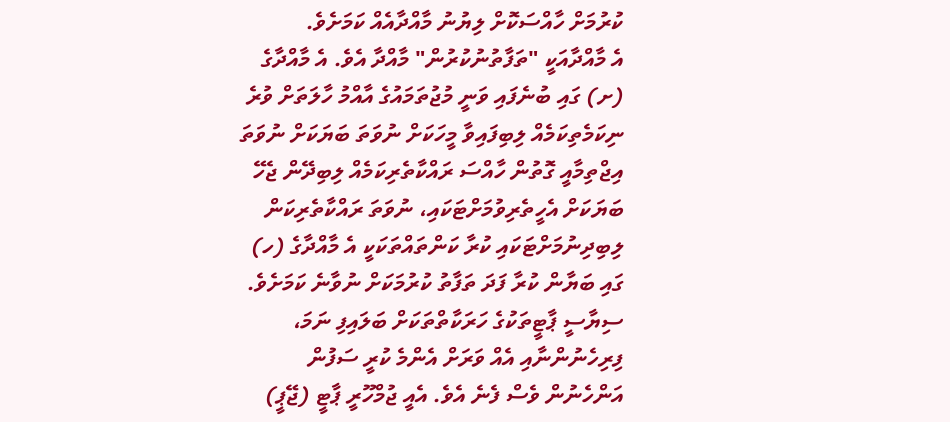ކުރުމަށް ހާއްސަކޮށް ލިޔުނު މާއްދާއެއް ކަމަށެވެ.
އެ މާއްދާއަކީ "ތަފާތުނުކުރުން" މާއްދާ އެވެ. އެ މާއްދާގެ (ށ) ގައި ބުނެފައި ވަނީ މުޖުތަމައުގެ އާއްމު ހާލަތަށް ވުރެ ނިކަމެތިކަމެއް ލިބިފައިވާ މީހަކަށް ނުވަތަ ބަޔަކަށް ނުވަތަ އިޖްތިމާއީ ގޮތުން ހާއްސަ ރައްކާތެރިކަމެއް ލިބިދޭން ޖެހޭ ބަޔަކަށް އެހީތެރިވުމަށްޓަކައި، ނުވަތަ ރައްކާތެރިކަން ލިބިދިނުމަށްޓަކައި ކުރާ ކަންތައްތަކަކީ އެ މާއްދާގެ (ހ) ގައި ބަޔާން ކުރާ ފަދަ ތަފާތު ކުރުމަކަށް ނުވާނެ ކަމަށެވެ.
ސިޔާސީ ޕާޓީތަކުގެ ހަރަކާތްތަކަށް ބަލައިފި ނަމަ، ފިރިހެނުންނާއި އެއް ވަރަށް އެންމެ ކުރީ ސަފުން އަންހެނުން ވެސް ފެނެ އެވެ. އެއީ ޖުމްހޫރީ ޕާޓީ (ޖޭޕީ)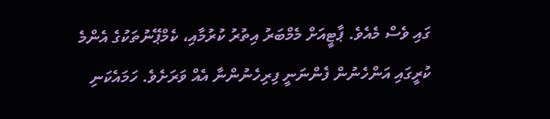ގައި ވެސް މެއެވެ. ޕާޓީއަށް މެމްބަރު އިތުރު ކުރުމާއި، ކެމްޕޭނުތަކުގެ އެންމެ ކުރީގައި އަންހެނުން ފެންނަނީ ފިރިހެނުންނާ އެއް ވަރަށެވެ. ހަމައެކަނި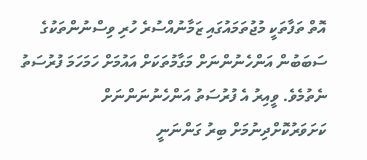އޮތް ތަފާތަކީ މުޖުތަމައުގައި ޒަމާނުއްސުރެ ހުރި ވިސްނުންތަކުގެ ސަބަބުން އަންހެނުންނަށް މަގާމުތަކަށް އައުމަށް ހަމަހަމަ ފުރުސަތު ނެތުމެވެ. ވީއިރު އެ ފުރުސަތު އަންހެނުނަންނަށް ކަށަވަރުކޮށްދިނުމަށް ބިރު ގަންނަނީ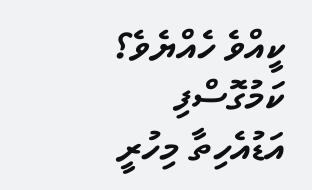ކީއްވެ ހެއްޔެވެ؟
ކަމުގޮސްފި
އަޑުއެހިތާ މިހުރީ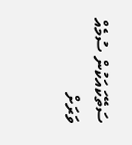ސަތޭކައަކުން ސުމެއް
ވަރަށް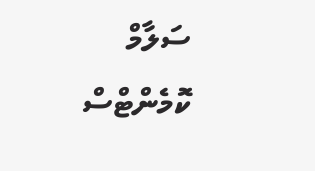ސަލާމް
ކޮމެންޓްސް